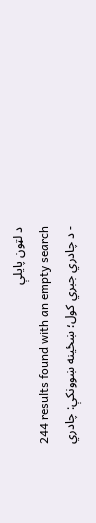د لټون پایلې
244 results found with an empty search
- د چادري جبري کول؛ ښځينه ښوونکې: چادري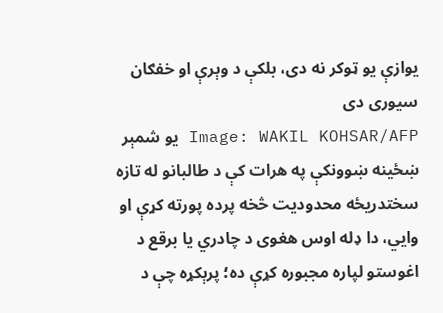يوازې يو ټوکر نه دی، بلکې د وېرې او خفګان سيوری دی
Image: WAKIL KOHSAR/AFP يو شمېر ښځينه ښوونکې په هرات کې د طالبانو له تازه سختدريځه محدوديت څخه پرده پورته کړې او وايي، دا ډله اوس هغوی د چادري يا برقع د اغوستو لپاره مجبوره کړې ده؛ پرېکړه چې د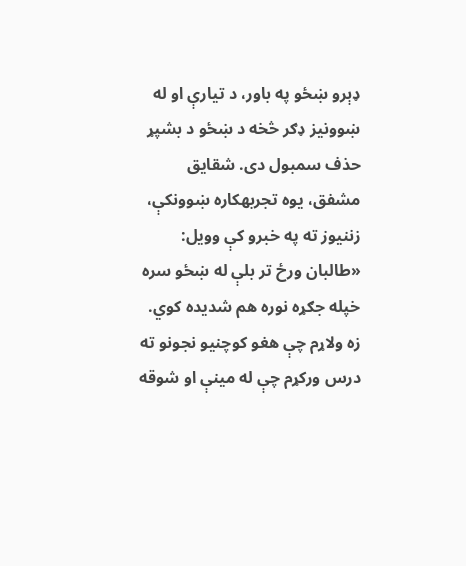ډېرو ښځو په باور، د تيارې او له ښوونيز ډګر څخه د ښځو د بشپړ حذف سمبول دی. شقايق مشفق، يوه تجربهکاره ښوونکې، زننيوز ته په خبرو کې وويل: «طالبان ورځ تر بلې له ښځو سره خپله جګړه نوره هم شدیده کوي. زه ولاړم چې هغو کوچنيو نجونو ته درس ورکړم چې له مينې او شوقه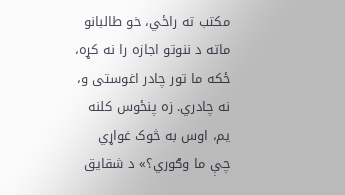مکتب ته راځي، خو طالبانو ماته د ننوتو اجازه را نه کړه، ځکه ما تور چادر اغوستی و، نه چادري. زه پنځوس کلنه يم، اوس به څوک غواړي چې ما وګوري؟» د شقایق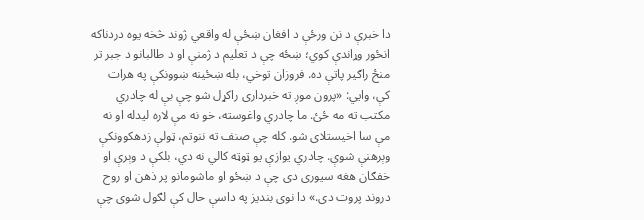دا خبرې د نن ورځې د افغان ښځې له واقعي ژوند څخه يوه دردناکه انځور وړاندې کوي؛ ښځه چې د تعليم د ژمنې او د طالبانو د جبر تر منځ راګير پاتې ده. فروزان توخي، بله ښځينه ښوونکې په هرات کې، وايي: «پرون موږ ته خبرداری راکړل شو چې بې له چادري مکتب ته مه ځئ. ما چادري واغوسته، خو نه مې لاره ليدله او نه مې سا اخیستلای شو. کله چې صنف ته ننوتم، ټولې زدهکوونکې وېرهنې شوې. چادري يوازې يو ټوټه کالي نه دي، بلکې د وېرې او خفګان هغه سيوری دی چې د ښځو او ماشومانو پر ذهن او روح دروند پروت دی.» دا نوی بندیز په داسې حال کې لګول شوی چې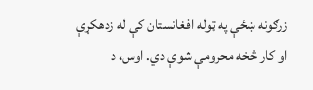زرګونه ښځې په ټوله افغانستان کې له زدهکړې او کار څخه محرومې شوې دي. اوس، د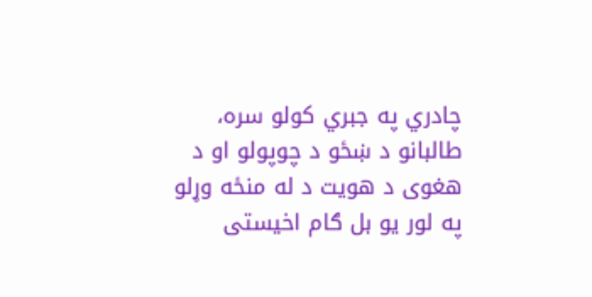چادري په جبري کولو سره، طالبانو د ښځو د چوپولو او د هغوی د هويت د له منځه وړلو په لور يو بل ګام اخيستی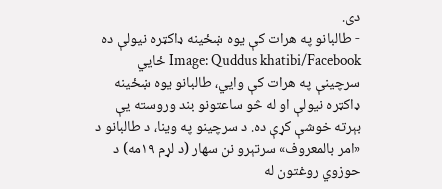دی.
- طالبانو په هرات کې يوه ښځينه ډاکټره نيولې ده
Image: Quddus khatibi/Facebook ځايي سرچينې په هرات کې وايي، طالبانو يوه ښځينه ډاکټره نيولې او له څو ساعتونو بند وروسته يې بېرته خوشې کړې ده. د سرچينو په وينا، د طالبانو د «امر بالمعروف» سرتېرو نن سهار (د لړم ۱۹مه) د حوزوي روغتون له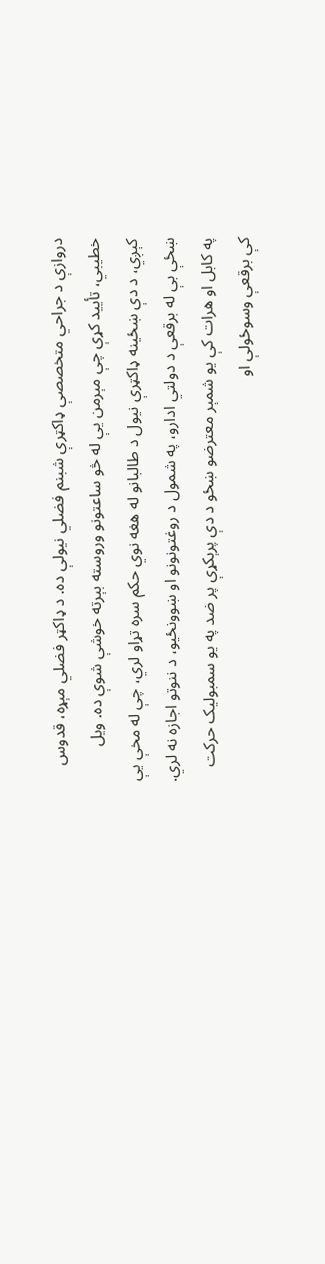دروازې د جراحي متخصصې ډاکټرې شبنم فضلي نيولې ده. د ډاکټر فضلي مېړه، قدوس خطيبي، تأييد کړې چې مېرمن يې له څو ساعتونو وروسته بېرته خوشې شوې ده. ويل کېږي، د دې ښځينه ډاکټرې نيول د طالبانو له هغه نوي حکم سره تړاو لري، چې له مخې يې ښځې بې له برقعې د دولتي ادارو، په شمول د روغتونونو او ښوونځيو، د ننوتو اجازه نه لري. په کابل او هرات کې يو شمېر معترضو ښځو د دې پرېکړې پر ضد په يو سمبوليک حرکت کې برقعې وسوځولې او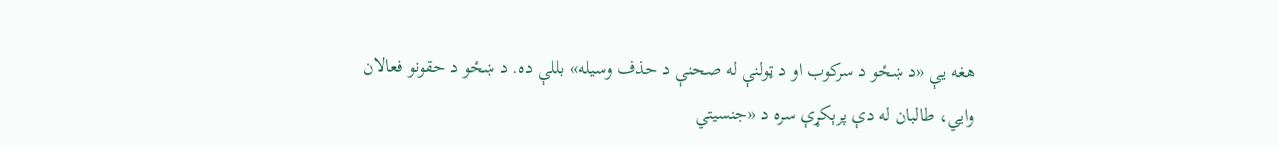هغه يې «د ښځو د سرکوب او د ټولنې له صحنې د حذف وسيله» بللې ده. د ښځو د حقونو فعالان وايي، طالبان له دې پرېکړې سره د «جنسیتي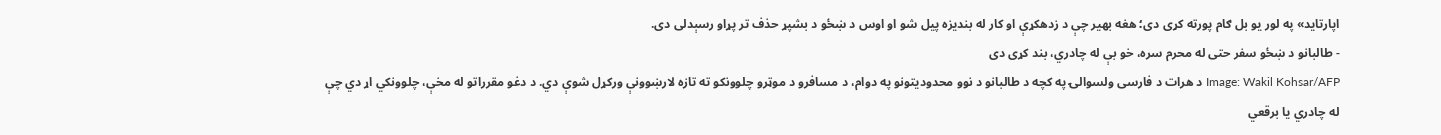اپارتاید» په لور يو بل ګام پورته کړی دی؛ هغه بهیر چې د زدهکړې او کار له بنديزه پيل شو او اوس د ښځو د بشپړ حذف تر پړاو رسېدلی دی.
- طالبانو د ښځو سفر حتی له محرم سره، خو بې له چادري، بند کړی دی
Image: Wakil Kohsar/AFP د هرات د فارسی ولسوالۍ په کچه د طالبانو د نوو محدودیتونو په دوام، د مسافرو د موټرو چلوونکو ته تازه لارښوونې ورکړل شوې دي. د دغو مقرراتو له مخې، چلوونکي اړ دي چې له چادري يا برقعي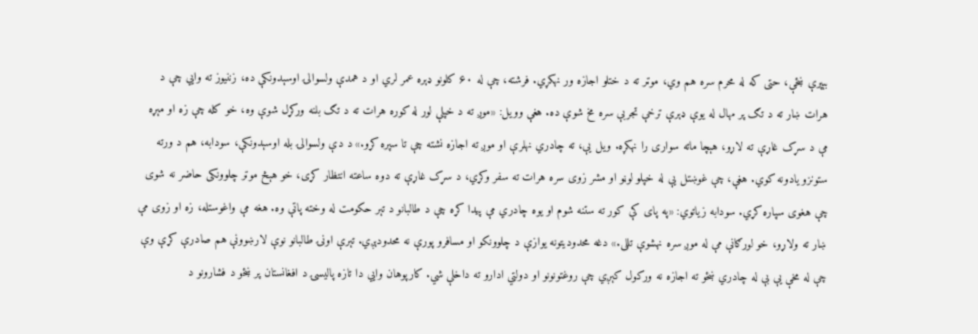بېپرې ښځې، حتی که له محرم سره هم وي، موټر ته د ختلو اجازه ور نهکړي. فرشته، چې له ۶۰ کلونو ډېره عمر لري او د همدې ولسوالۍ اوسېدونکې ده، زننيوز ته وايي چې د هرات ښار ته د تګ پر مهال له يوې ډېرې ترخې تجربې سره مخ شوې ده. هغې وويل: «موږ ته د خپلې لور له کوره هرات ته د تګ بلنه ورکړل شوې وه، خو کله چې زه او مېړه مې د سړک غاړې ته لاړو، هېچا ماته سواری را نهکړه. ويل یې، ته چادري نهلرې او موږ ته اجازه نشته چې تا سپره کړو.» د دې ولسوالۍ بله اوسېدونکې، سودابه، هم د ورته ستونزو يادونه کوي. هغې، چې غوښتل يې له خپلو لوڼو او مشر زوی سره هرات ته سفر وکړي، د سړک غاړې ته دوه ساعته انتظار کړی، خو هېڅ موټر چلوونکی حاضر نه شوی چې هغوی سپاره کړي. سودابه زياتوي: «په پای کې کور ته ستنه شوم او يوه چادري مې پیدا کړه چې د طالبانو د تېر حکومت له وخته پاتې وه. هغه مې واغوستله، زه او زوی مې ښار ته ولاړو، خو لورګانې مې له موږ سره نهشوې تللی.» دغه محدوديتونه يوازې د چلوونکو او مسافرو پورې نه محدودېږي. تېرې اونۍ طالبانو نوې لارښوونې هم صادرې کړې وې چې له مخې یې بې له چادري ښځو ته اجازه نه ورکول کېږي چې روغتونونو او دولتي ادارو ته داخلې شي. کارپوهان وايي دا تازه پاليسۍ د افغانستان پر ښځو د فشارونو د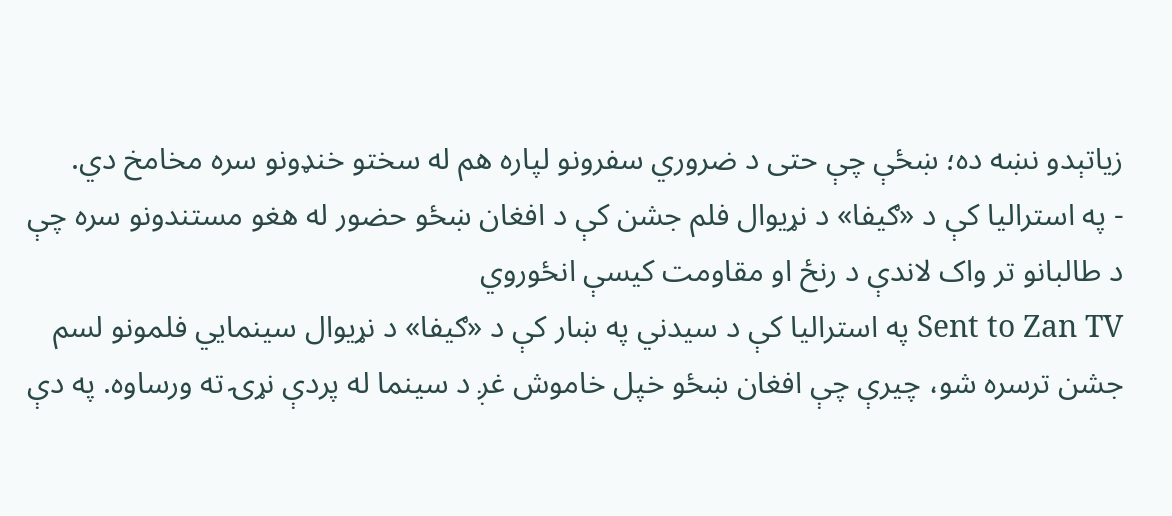زياتېدو نښه ده؛ ښځې چې حتی د ضروري سفرونو لپاره هم له سختو خنډونو سره مخامخ دي.
- په استرالیا کې د «ګیفا» د نړيوال فلم جشن کې د افغان ښځو حضور له هغو مستندونو سره چې د طالبانو تر واک لاندې د رنځ او مقاومت کيسې انځوروي
Sent to Zan TV په استرالیا کې د سیدني په ښار کې د «ګیفا» د نړيوال سينمايي فلمونو لسم جشن ترسره شو، چیرې چې افغان ښځو خپل خاموش غږ د سینما له پردې نړۍ ته ورساوه. په دې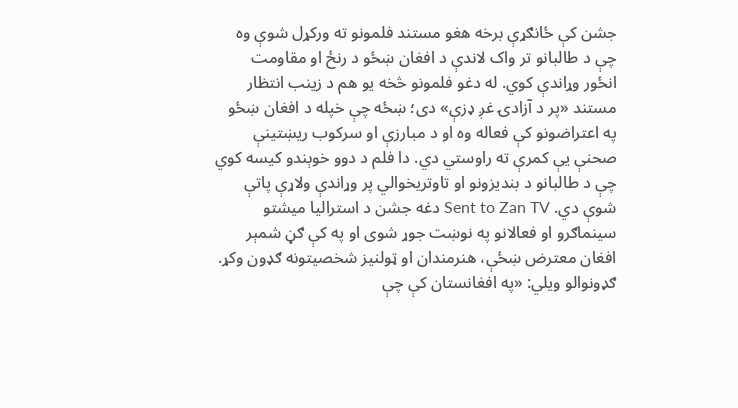جشن کې ځانګړې برخه هغو مستند فلمونو ته ورکړل شوې وه چې د طالبانو تر واک لاندې د افغان ښځو د رنځ او مقاومت انځور وړاندې کوي. له دغو فلمونو څخه يو هم د زینب انتظار مستند «پر د آزادۍ غږ ډزې» دی؛ ښځه چې خپله د افغان ښځو په اعتراضونو کې فعاله وه او د مبارزې او سرکوب ریښتینې صحنې یې کمرې ته راوستي دي. دا فلم د دوو خوېندو کيسه کوي چې د طالبانو د بندیزونو او تاوتریخوالي پر وړاندې ولاړې پاتې شوې دي. Sent to Zan TV دغه جشن د استرالیا میشتو سینماګرو او فعالانو په نوښت جوړ شوی او په کې ګڼ شمېر افغان معترض ښځې، هنرمندان او ټولنیز شخصیتونه ګډون وکړ. ګډونوالو ويلي: «په افغانستان کې چې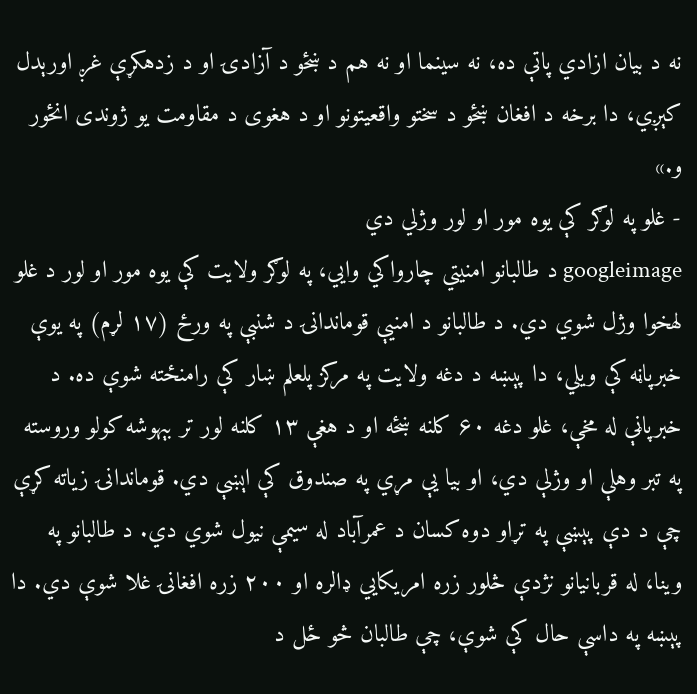نه د بیان ازادي پاتې ده، نه سینما او نه هم د ښځو د آزادۍ او د زدهکړې غږ اورېدل کېږي، دا برخه د افغان ښځو د سختو واقعيتونو او د هغوی د مقاومت يو ژوندی انځور و.»
- غلو په لوګر کې یوه مور او لور وژلي دي
googleimage د طالبانو امنيتي چارواکي وايي، په لوګر ولايت کې يوه مور او لور د غلو لهخوا وژل شوي دي. د طالبانو د امنيې قوماندانۍ د شنبې په ورځ (۱۷ لړم) په يوې خبرپاڼه کې ويلي، دا پېښه د دغه ولايت په مرکز پلعلم ښار کې رامنځته شوې ده. د خبرپاڼې له مخې، غلو دغه ۶۰ کلنه ښځه او د هغې ۱۳ کلنه لور تر بېهوشه کولو وروسته په تبر وهلې او وژلې دي، او بيا يې مړي په صندوق کې اېښې دي. قوماندانۍ زياته کړې چې د دې پېښې په تړاو دوه کسان د عمرآباد له سيمې نيول شوي دي. د طالبانو په وينا، له قربانيانو نژدې څلور زره امريکايي ډالره او ۲۰۰ زره افغانۍ غلا شوې دي. دا پېښه په داسې حال کې شوې، چې طالبان څو ځل د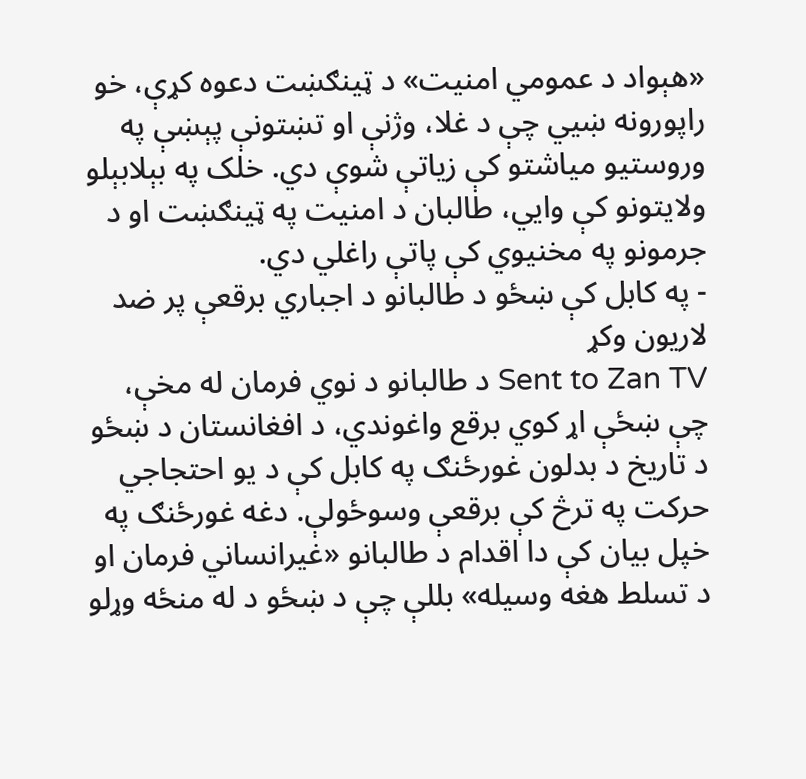«هېواد د عمومي امنيت» د ټينګښت دعوه کړې، خو راپورونه ښيي چې د غلا، وژنې او تښتونې پېښې په وروستيو مياشتو کې زياتې شوې دي. خلک په بېلابېلو ولايتونو کې وايي، طالبان د امنيت په ټينګښت او د جرمونو په مخنيوي کې پاتې راغلي دي.
- په کابل کې ښځو د طالبانو د اجباري برقعې پر ضد لاريون وکړ
Sent to Zan TV د طالبانو د نوي فرمان له مخې، چې ښځې اړ کوي برقع واغوندي، د افغانستان د ښځو د تاریخ د بدلون غورځنګ په کابل کې د يو احتجاجي حرکت په ترڅ کې برقعې وسوځولې. دغه غورځنګ په خپل بيان کې دا اقدام د طالبانو «غيرانساني فرمان او د تسلط هغه وسيله» بللې چې د ښځو د له منځه وړلو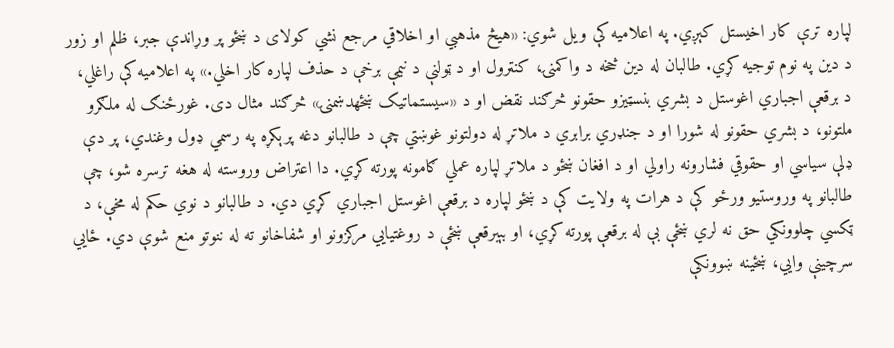لپاره ترې کار اخيستل کېږي. په اعلاميه کې ويل شوي: «هيڅ مذهبي او اخلاقي مرجع نشي کولای د ښځو پر وړاندې جبر، ظلم او زور د دين په نوم توجيه کړي. طالبان له دين څخه د واکمنۍ، کنټرول او د ټولنې د نيمې برخې د حذف لپاره کار اخلي.» په اعلاميه کې راغلي، د برقعې اجباري اغوستل د بشري بنسټيزو حقونو څرګند نقض او د «سيستماتيک ښځهدښمنۍ» څرګند مثال دی. غورځنګ له ملګرو ملتونو، د بشري حقونو له شورا او د جنډري برابري د ملاتړ له دولتونو غوښتي چې د طالبانو دغه پرېکړه په رسمي ډول وغندي، پر دې ډلې سياسي او حقوقي فشارونه راولي او د افغان ښځو د ملاتړ لپاره عملي ګامونه پورته کړي. دا اعتراض وروسته له هغه ترسره شو، چې طالبانو په وروستيو ورځو کې د هرات په ولايت کې د ښځو لپاره د برقعې اغوستل اجباري کړي دي. د طالبانو د نوي حکم له مخې، د ټکسي چلوونکي حق نه لري ښځې بې له برقعې پورته کړي، او بېبرقعې ښځې د روغتيايي مرکزونو او شفاخانو ته له ننوتو منع شوې دي. ځايي سرچينې وايي، ښځينه ښوونکې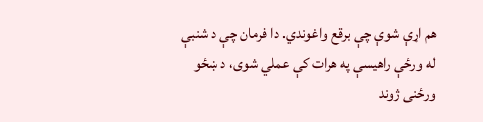هم اړې شوې چې برقع واغوندي. دا فرمان چې د شنبې له ورځې راهيسې په هرات کې عملي شوی، د ښځو ورځنی ژوند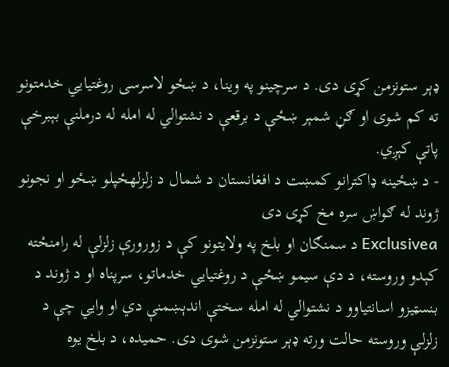ډېر ستونزمن کړی دی. د سرچينو په وينا، د ښځو لاسرسی روغتيايي خدمتونو ته کم شوی او ګڼ شمېر ښځې د برقعې د نشتوالي له امله له درملنې بېبرخې پاتې کېږي.
- د ښځينه ډاکترانو کمښت د افغانستان د شمال د زلزلهځپلو ښځو او نجونو ژوند له ګواښ سره مخ کړی دی
Exclusivea د سمنګان او بلخ په ولايتونو کې د زورورې زلزلې له رامنځته کېدو وروسته، د دې سيمو ښځې د روغتيايي خدماتو، سرپناه او د ژوند د بنسټيزو اسانتياوو د نشتوالي له امله سختې اندېښمنې دي او وايي چې د زلزلې وروسته حالت ورته ډېر ستونزمن شوی دی. حميده، د بلخ يوه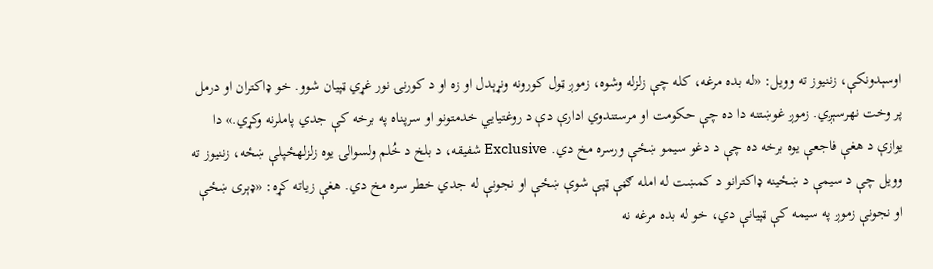اوسېدونکې، زننيوز ته وويل: «له بده مرغه، کله چې زلزله وشوه، زموږ ټول کورونه ونړېدل او زه او د کورنۍ نور غړي ټپيان شوو. خو ډاکتران او درمل پر وخت نهرسېږي. زموږ غوښتنه دا ده چې حکومت او مرستندوي ادارې دې د روغتيايي خدمتونو او سرپناه په برخه کې جدي پاملرنه وکړي.» دا يوازې د هغې فاجعې يوه برخه ده چې د دغو سيمو ښځې ورسره مخ دي. Exclusive شفيقه، د بلخ د خُلم ولسوالۍ يوه زلزلهځپلې ښځه، زننيوز ته وويل چې د سيمې د ښځينه ډاکترانو د کمښت له امله ګڼې ټپې شوې ښځې او نجونې له جدي خطر سره مخ دي. هغې زياته کړه: «ډېری ښځې او نجونې زموږ په سيمه کې ټپيانې دي، خو له بده مرغه نه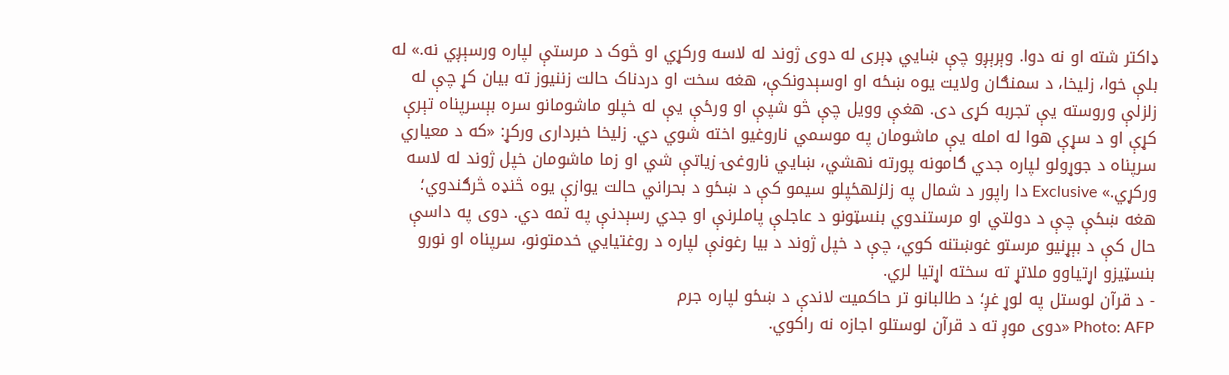ډاکتر شته او نه دوا. وېرېږو چې ښايي ډېری له دوی ژوند له لاسه ورکړي او څوک د مرستې لپاره ورسېږي نه.» له بلې خوا، زليخا، د سمنګان ولايت يوه ښځه او اوسېدونکې، هغه سخت او دردناک حالت زننيوز ته بيان کړ چې له زلزلې وروسته يې تجربه کړی دی. هغې وويل چې څو شپې او ورځې يې له خپلو ماشومانو سره بېسرپناه تېرې کړې او د سړې هوا له امله يې ماشومان په موسمي ناروغيو اخته شوي دي. زليخا خبرداری ورکړ: «که د معیاري سرپناه د جوړولو لپاره جدي ګامونه پورته نهشي، ښايي ناروغۍ زياتې شي او زما ماشومان خپل ژوند له لاسه ورکړي.» Exclusive دا راپور د شمال په زلزلهځپلو سيمو کې د ښځو د بحراني حالت يوازې يوه څنډه څرګندوي؛ هغه ښځې چې د دولتي او مرستندوي بنسټونو د عاجلې پاملرنې او جدي رسېدنې په تمه دي. دوی په داسې حال کې د بېړنيو مرستو غوښتنه کوي، چې د خپل ژوند د بيا رغونې لپاره د روغتيايي خدمتونو، سرپناه او نورو بنسټيزو اړتياوو ملاتړ ته سخته اړتیا لري.
- د قرآن لوستل په لوړ غږ؛ د طالبانو تر حاکميت لاندې د ښځو لپاره جرم
Photo: AFP «دوی موږ ته د قرآن لوستلو اجازه نه راکوي.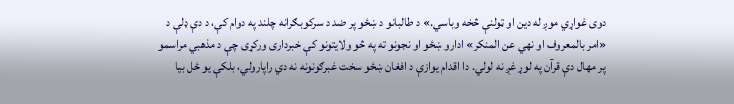دوی غواړي موږ له دین او ټولنې څخه وباسي.» د طالبانو د ښځو پر ضد د سرکوبګرانه چلند په دوام کې، د دې ډلې د «امر بالمعروف او نهي عن المنکر» ادارو ښځو او نجونو ته په څو ولايتونو کې خبرداری ورکړی چې د مذهبي مراسمو پر مهال دې قرآن په لوړ غږ نه لولي. دا اقدام يوازې د افغان ښځو سخت غبرګونونه نه دي راپارولي، بلکې يو ځل بيا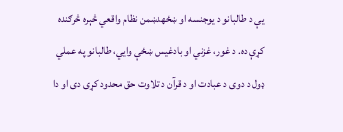يې د طالبانو د يوجنسه او ښځهدښمن نظام واقعي څېره څرګنده کړې ده. د غور، غزني او بادغيس ښځې وايي، طالبانو په عملي ډول د دوی د عبادت او د قرآن د تلاوت حق محدود کړی دی او دا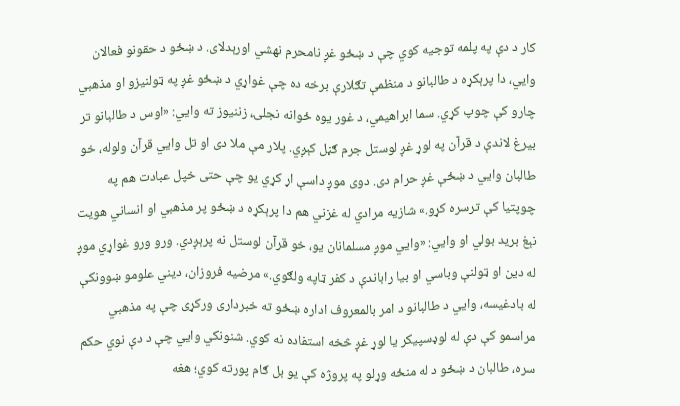کار د دې په پلمه توجيه کوي چې د ښځو غږ نامحرم نهشي اورېدلای. د ښځو د حقونو فعالان وايي، دا پرېکړه د طالبانو د منظمې تګلارې برخه ده چې غواړي د ښځو غږ په ټولنيزو او مذهبي چارو کې چوپ کړي. سما ابراهيمي، د غور يوه ځوانه نجلۍ، زننيوز ته وايي: «اوس د طالبانو تر بيرغ لاندې د قرآن په لوړ غږ لوستل جرم ګڼل کېږي. پلار مې ملا دی او تل وايي قرآن ولوله، خو طالبان وايي د ښځې غږ حرام دی. دوی موږ داسې اړ کړي يو چې حتی خپل عبادت هم په چوپتيا کې ترسره کړو.» شازيه مرادي له غزني هم دا پرېکړه د ښځو پر مذهبي او انساني هويت نېغ برید بولي او وايي: «وايي موږ مسلمانان يو، خو قرآن لوستل نه پرېږدي. ورو ورو غواړي موږ له دين او ټولنې وباسي او بيا راباندې د کفر ټاپه ولګوي.» مرضيه فروزان، دیني علومو ښوونکې له بادغيسه، وايي د طالبانو د امر بالمعروف اداره ښځو ته خبرداری ورکړی چې په مذهبي مراسمو کې دې له لوډسپيکر يا لوړ غږ څخه استفاده نه کوي. شنونکي وايي چې د دې نوي حکم سره، طالبان د ښځو د له منځه وړلو په پروژه کې يو بل ګام پورته کوي؛ هغه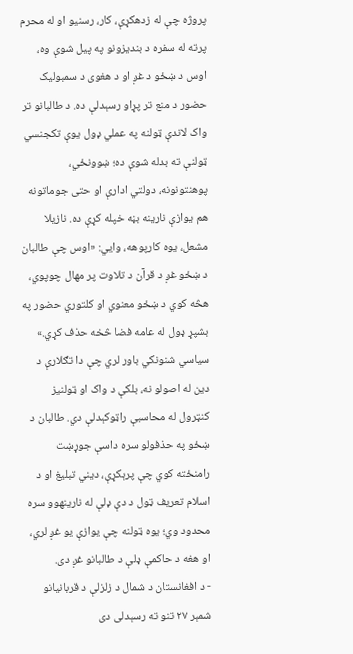پروژه چې له زدهکړې، کار، رسنيو او له محرم پرته له سفره د بنديزونو په پيل شوې وه، اوس د ښځو د غږ او د هغوی د سمبوليک حضور د منع تر پړاو رسېدلې ده. د طالبانو تر واک لاندې ټولنه په عملي ډول يوې تکجنسي ټولنې ته بدله شوې ده؛ ښوونځي، پوهنتونونه، دولتي ادارې او حتی جوماتونه هم يوازې نارينه بڼه خپله کړې ده. نازيلا مشعل، يوه کارپوهه، وايي: «اوس چې طالبان د ښځو غږ د قرآن د تلاوت پر مهال چوپوي، هڅه کوي د ښځو معنوي او کلتوري حضور په بشپړ ډول له عامه فضا څخه حذف کړي.» سياسي شنونکي باور لري چې دا تګلارې د دين له اصولو نه، بلکې د واک او ټولنيز کنټرول له محاسبې راټوکېدلې دي. طالبان د ښځو په حذفولو سره داسې جوړښت رامنځته کوي چې پرېکړې، ديني تبليغ او د اسلام تعريف ټول د دې ډلې له نارينهوو سره محدود وي؛ يوه ټولنه چې يوازې يو غږ لري، او هغه د حاکمې ډلې د طالبانو غږ دی.
- د افغانستان د شمال د زلزلې د قربانيانو شمېر ۲۷ تنو ته رسېدلی دی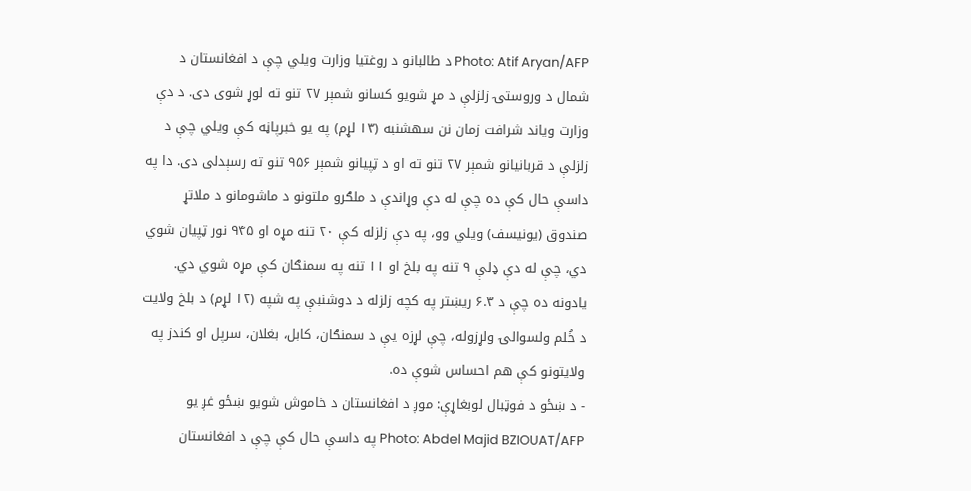Photo: Atif Aryan/AFP د طالبانو د روغتيا وزارت ويلي چې د افغانستان د شمال د وروستۍ زلزلې د مړ شويو کسانو شمېر ۲۷ تنو ته لوړ شوی دی. د دې وزارت وياند شرافت زمان نن سهشنبه (۱۳ لړم) په يو خبرپاڼه کې ويلي چې د زلزلې د قربانيانو شمېر ۲۷ تنو ته او د ټپيانو شمېر ۹۵۶ تنو ته رسېدلی دی. دا په داسې حال کې ده چې له دې وړاندې د ملګرو ملتونو د ماشومانو د ملاتړ صندوق (يونيسف) ويلي وو، په دې زلزله کې ۲۰ تنه مړه او ۹۴۵ نور ټپيان شوي دي، چې له دې ډلې ۹ تنه په بلخ او ۱۱ تنه په سمنګان کې مړه شوي دي. يادونه ده چې د ۶.۳ ريښتر په کچه زلزله د دوشنبې په شپه (۱۲ لړم) د بلخ ولايت د خُلم ولسوالۍ ولړزوله، چې لړزه يې د سمنګان، کابل، بغلان، سرپل او کندز په ولايتونو کې هم احساس شوې ده.
- د ښځو د فوټبال لوبغاړې: موږ د افغانستان د خاموش شويو ښځو غږ يو
Photo: Abdel Majid BZIOUAT/AFP په داسې حال کې چې د افغانستان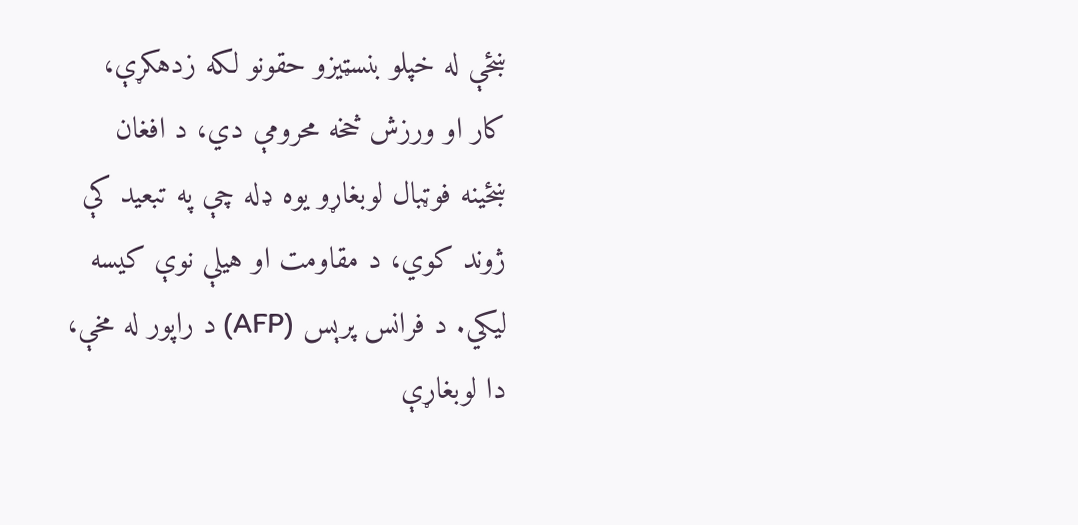ښځې له خپلو بنسټيزو حقونو لکه زدهکړې، کار او ورزش څخه محرومې دي، د افغان ښځينه فوټبال لوبغاړو يوه ډله چې په تبعيد کې ژوند کوي، د مقاومت او هيلې نوې کيسه ليکي. د فرانس پرېس (AFP) د راپور له مخې، دا لوبغاړې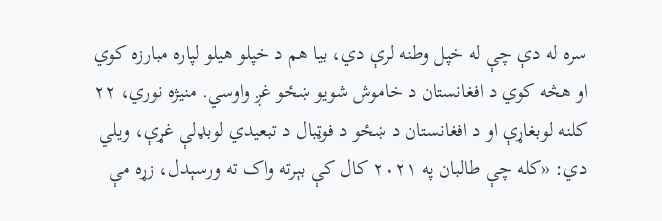سره له دې چې له خپل وطنه لرې دي، بيا هم د خپلو هيلو لپاره مبارزه کوي او هڅه کوي د افغانستان د خاموش شويو ښځو غږ واوسي. منيژه نوري، ۲۲ کلنه لوبغاړې او د افغانستان د ښځو د فوټبال د تبعيدي لوبډلې غړې، ويلي دي: «کله چې طالبان په ۲۰۲۱ کال کې بېرته واک ته ورسېدل، زړه مې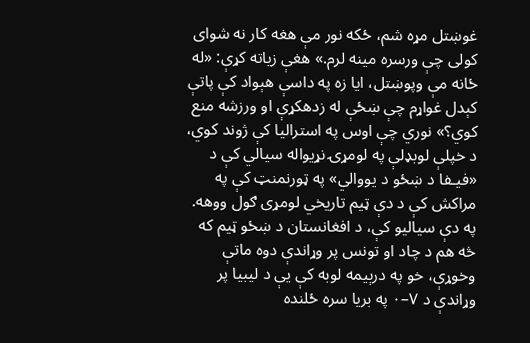غوښتل مړه شم، ځکه نور مې هغه کار نه شوای کولی چې ورسره مينه لرم.» هغې زياته کړې: «له ځانه مې وپوښتل، ايا زه په داسې هېواد کې پاتې کېدل غواړم چې ښځې له زدهکړې او ورزشه منع کوي؟» نوري چې اوس په استراليا کې ژوند کوي، د خپلې لوبډلې په لومړۍ نړيواله سيالي کې د «فيـفا د ښځو د يووالي» په ټورنمنټ کې په مراکش کې د دې ټيم تاريخي لومړی ګول ووهه. په دې سياليو کې، د افغانستان د ښځو ټيم که څه هم د چاد او تونس پر وړاندې دوه ماتې وخوړې، خو په درېيمه لوبه کې يې د ليبيا پر وړاندې د ۷–۰ په بريا سره ځلنده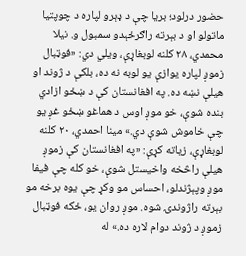حضور درلود؛ بريا چې د ډېرو لپاره د چوپتيا ماتولو او د بېرته راګرځېدو سمبول و. نيلا محمدي، ۲۸ کلنه لوبغاړې، ويلي دي: «فوټبال زموږ لپاره يوازې يو لوبه نه ده، بلکې د ژوند او هيلې نښه ده. په افغانستان کې د ښځو ازادي بنده شوې، خو موږ اوس د هماغو ښځو غږ يو چې خاموش شوې دي.» مينا احمدي، ۲۰ کلنه لوبغاړې، زياته کړې: «په افغانستان کې زموږ هيلې راڅخه واخيستل شوې، خو کله چې فيفا موږ وپېژندلو، احساس مو وکړ چې يوه برخه مو بېرته راژوندۍ شوه. موږ روان يو، ځکه فوټبال زموږ د ژوند دوام لاره ده.» له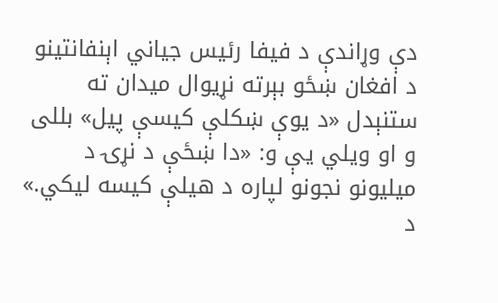دې وړاندې د فيفا رئيس جياني اېنفانتينو د افغان ښځو بېرته نړيوال ميدان ته ستنېدل «د يوې ښکلې کيسې پيل» بللی و او ويلي يې و: «دا ښځې د نړۍ د ميليونو نجونو لپاره د هيلې کيسه ليکي.» د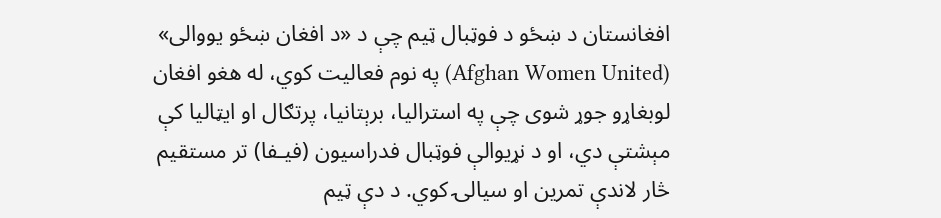افغانستان د ښځو د فوټبال ټيم چې د «د افغان ښځو يووالی» (Afghan Women United) په نوم فعاليت کوي، له هغو افغان لوبغاړو جوړ شوی چې په استراليا، برېتانيا، پرتګال او ايټاليا کې مېشتې دي، او د نړيوالې فوټبال فدراسيون (فيـفا) تر مستقيم څار لاندې تمرين او سيالۍ کوي. د دې ټيم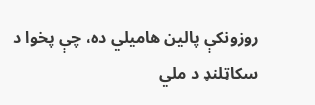روزونکې پالين هاميلي ده، چې پخوا د سکاټلنډ د ملي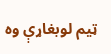ټيم لوبغاړې وه